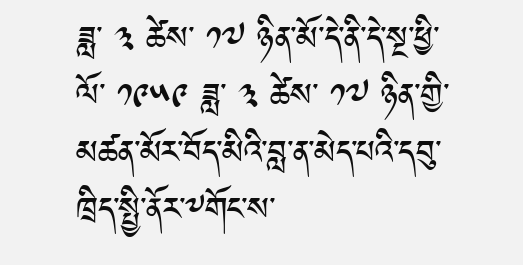ཟླ་ ༣ ཚེས་ ༡༧ ཉིན་མོ་དེ་ནི་དེ་སྔ་ཕྱི་ལོ་ ༡༩༥༩ ཟླ་ ༣ ཚེས་ ༡༧ ཉིན་གྱི་མཚན་མོར་བོད་མིའི་བླ་ན་མེད་པའི་དབུ་ཁྲིད་སྤྱི་ནོར་༸གོང་ས་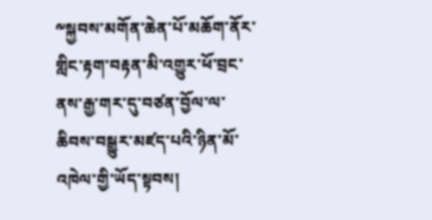༸སྐྱབས་མགོན་ཆེན་པོ་མཆོག་ནོར་གླིང་རྟག་བརྟན་མི་འགྱུར་ཕོ་བྲང་ནས་རྒྱ་གར་དུ་བཙན་བྱོལ་ལ་ཆིབས་བསྒྱུར་མཛད་པའི་ཉིན་མོ་འཁེལ་གྱི་ཡོད་སྟབས།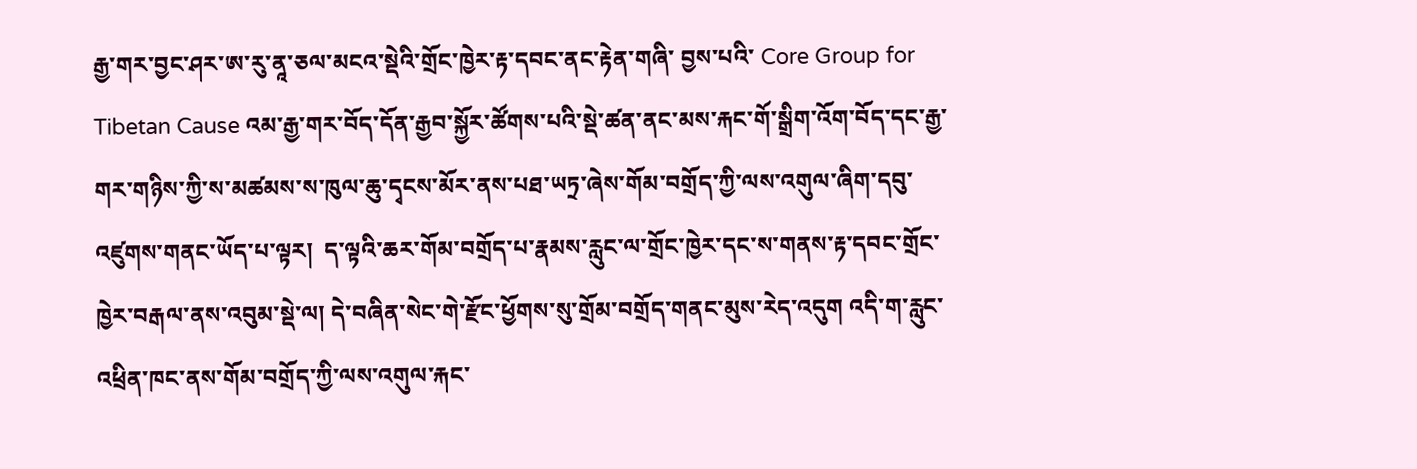རྒྱ་གར་བྱང་ཤར་ཨ་རུ་ནཱ་ཅལ་མངའ་སྡེའི་གྲོང་ཁྱེར་རྟ་དབང་ནང་རྟེན་གཞི་ བྱས་པའི་ Core Group for Tibetan Cause འམ་རྒྱ་གར་བོད་དོན་རྒྱབ་སྐྱོར་ཚོགས་པའི་སྡེ་ཚན་ནང་མས་རྐང་གོ་སྒྲིག་འོག་བོད་དང་རྒྱ་གར་གཉིས་ཀྱི་ས་མཚམས་ས་ཁུལ་ཆུ་དྭངས་མོར་ནས་པཐ་ཡཏྲ་ཞེས་གོམ་བགྲོད་ཀྱི་ལས་འགུལ་ཞིག་དབུ་འཛུགས་གནང་ཡོད་པ་ལྟར།  ད་ལྟའི་ཆར་གོམ་བགྲོད་པ་རྣམས་རླུང་ལ་གྲོང་ཁྱེར་དང་ས་གནས་རྟ་དབང་གྲོང་ཁྱེར་བརྒལ་ནས་འབུམ་སྡེ་ལ། དེ་བཞིན་སེང་གེ་རྫོང་ཕྱོགས་སུ་གྲོམ་བགྲོད་གནང་མུས་རེད་འདུག འདི་ག་རླུང་འཕྲིན་ཁང་ནས་གོམ་བགྲོད་ཀྱི་ལས་འགུལ་རྐང་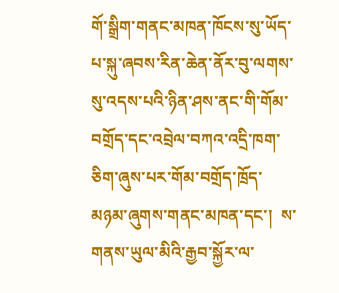གོ་སྒྲིག་གནང་མཁན་ཁོངས་སུ་ཡོད་པ་སྐུ་ཞབས་རིན་ཆེན་ནོར་བུ་ལགས་སུ་འདས་པའི་ཉིན་ཤས་ནང་གི་གོམ་བགྲོད་དང་འབྲེལ་བཀའ་འདྲི་ཁག་ཅིག་ཞུས་པར་གོམ་བགྲོད་ཁྲོད་མཉམ་ཞུགས་གནང་མཁན་དང་།  ས་གནས་ཡུལ་མིའི་རྒྱབ་སྐྱོར་ལ་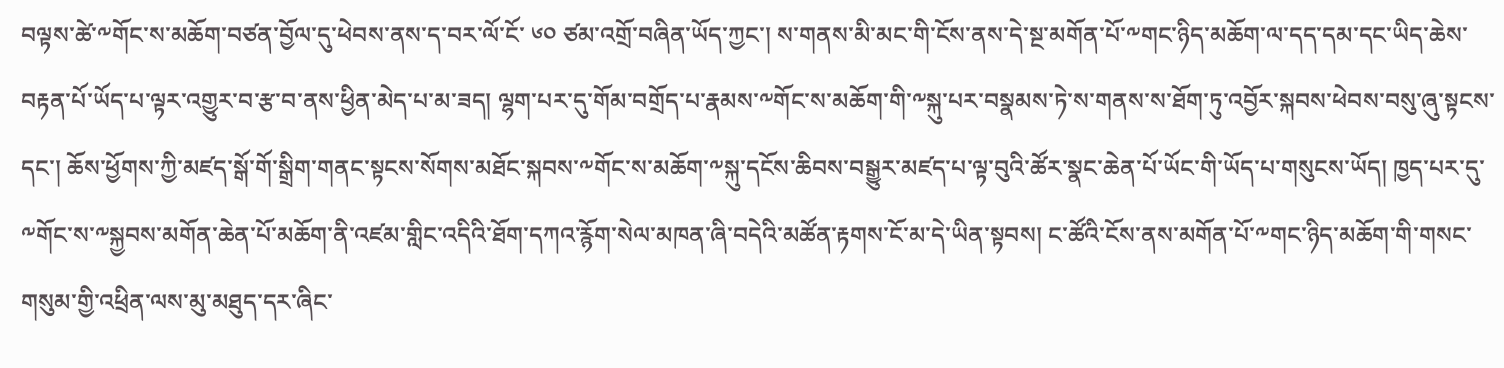བལྟས་ཚེ་༸གོང་ས་མཆོག་བཙན་བྱོལ་དུ་ཕེབས་ནས་ད་བར་ལོ་ངོ་ ༦༠ ཙམ་འགྲོ་བཞིན་ཡོད་ཀྱང་། ས་གནས་མི་མང་གི་ངོས་ནས་དེ་སྔ་མགོན་པོ་༸གང་ཉིད་མཆོག་ལ་དད་དམ་དང་ཡིད་ཆེས་བརྟན་པོ་ཡོད་པ་ལྟར་འགྱུར་བ་རྩ་བ་ནས་ཕྱིན་མེད་པ་མ་ཟད། ལྷག་པར་དུ་གོམ་བགྲོད་པ་རྣམས་༸གོང་ས་མཆོག་གི་༸སྐུ་པར་བསྣམས་ཏེ་ས་གནས་ས་ཐོག་ཏུ་འབྱོར་སྐབས་ཕེབས་བསུ་ཞུ་སྟངས་དང་། ཆོས་ཕྱོགས་ཀྱི་མཛད་སྒོ་གོ་སྒྲིག་གནང་སྟངས་སོགས་མཐོང་སྐབས་༸གོང་ས་མཆོག་༸སྐུ་དངོས་ཆིབས་བསྒྱུར་མཛད་པ་ལྟ་བུའི་ཚོར་སྣང་ཆེན་པོ་ཡོང་གི་ཡོད་པ་གསུངས་ཡོད། ཁྱད་པར་དུ་༸གོང་ས་༸སྐྱབས་མགོན་ཆེན་པོ་མཆོག་ནི་འཛམ་གླིང་འདིའི་ཐོག་དཀའ་རྙོག་སེལ་མཁན་ཞི་བདེའི་མཚོན་རྟགས་ངོ་མ་དེ་ཡིན་སྟབས། ང་ཚོའི་ངོས་ནས་མགོན་པོ་༸གང་ཉིད་མཆོག་གི་གསང་གསུམ་གྱི་འཕྲིན་ལས་མུ་མཐུད་དར་ཞིང་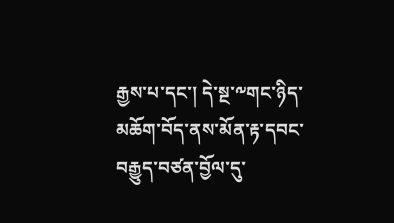རྒྱས་པ་དང་། དེ་སྔ་༸གང་ཉིད་མཆོག་བོད་ནས་མོན་རྟ་དབང་བརྒྱུད་བཙན་བྱོལ་དུ་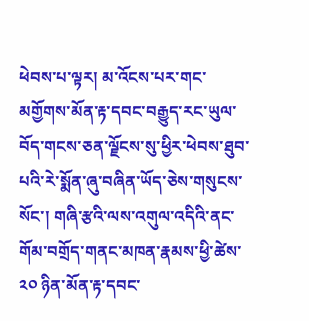ཕེབས་པ་ལྟར། མ་འོངས་པར་གང་མགྱོགས་མོན་རྟ་དབང་བརྒྱུད་རང་ཡུལ་བོད་གངས་ཅན་ལྗོངས་སུ་ཕྱིར་ཕེབས་ཐུབ་པའི་རེ་སྨོན་ཞུ་བཞིན་ཡོད་ཅེས་གསུངས་སོང་། གཞི་རྩའི་ལས་འགུལ་འདིའི་ནང་གོམ་བགྲོད་གནང་མཁན་རྣམས་ཕྱི་ཚེས་ ༢༠ ཉིན་མོན་རྟ་དབང་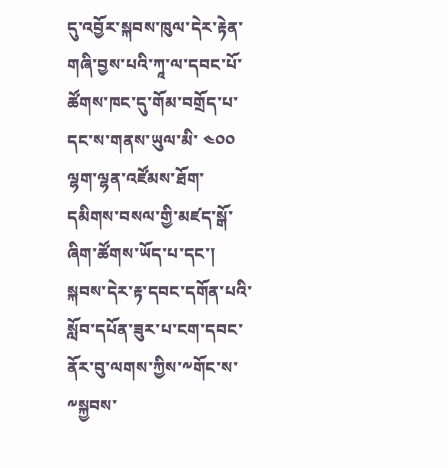དུ་འབྱོར་སྐབས་ཁུལ་དེར་རྟེན་གཞི་བྱས་པའི་ཀཱ་ལ་དབང་པོ་ཚོགས་ཁང་དུ་གོམ་བགྲོད་པ་དང་ས་གནས་ཡུལ་མི་ ༤༠༠ ལྷག་ལྷན་འཛོམས་ཐོག་དམིགས་བསལ་གྱི་མཛད་སྒོ་ཞིག་ཚོགས་ཡོད་པ་དང་། སྐབས་དེར་རྟ་དབང་དགོན་པའི་སློབ་དཔོན་ཟུར་པ་ངག་དབང་ནོར་བུ་ལགས་ཀྱིས་༸གོང་ས་༸སྐྱབས་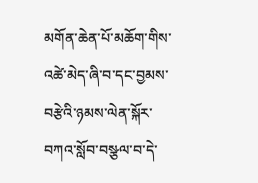མགོན་ཆེན་པོ་མཆོག་གིས་འཚེ་མེད་ཞི་བ་དང་བྱམས་བརྩེའི་ཉམས་ལེན་སྐོར་བཀའ་སློབ་བསྩལ་བ་དེ་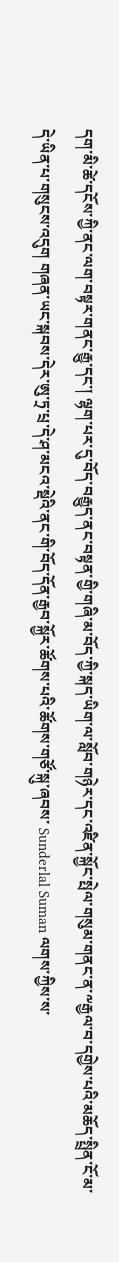དག་མི་ཚེ་དངོས་ཀྱི་ནང་ལག་བསྟར་གནང་རྒྱུ་དང་། ལྷག་པར་དུ་བོད་བརྒྱུད་ནང་བསྟན་གྱི་གཞི་མ་བོད་ཀྱི་སྐད་ཡིག་ལ་སློབ་གཉེར་དང་འཛིན་སྐྱོང་སྤེལ་གསུམ་གནང་ན་༸རྒྱལ་བ་དགྱེས་པའི་མཆོད་སྤྲིན་ངོ་མ་དེ་ཡིན་པ་གསུངས་འདུག གཞན་ཡང་སྐབས་དེར་ཨུ་ཏྲ་པྲ་དེ་ཤ་མངའ་སྡེའི་ནང་གི་བོད་དོན་རྒྱབ་སྐྱོར་ཚོགས་པའི་ཚོགས་གཙོ་སྐུ་ཞབས་ Sunderlal Suman ལགས་ཀྱིས་ས་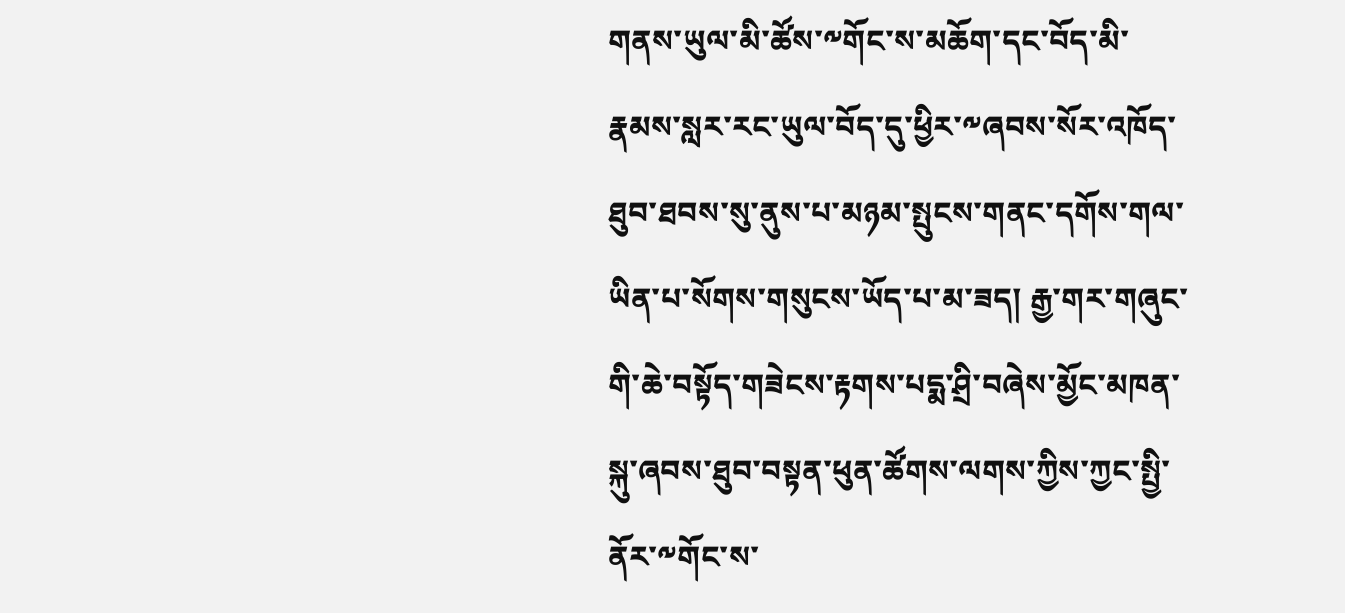གནས་ཡུལ་མི་ཚོས་༸གོང་ས་མཆོག་དང་བོད་མི་རྣམས་སླར་རང་ཡུལ་བོད་དུ་ཕྱིར་༸ཞབས་སོར་འཁོད་ཐུབ་ཐབས་སུ་ནུས་པ་མཉམ་སྤུངས་གནང་དགོས་གལ་ཡིན་པ་སོགས་གསུངས་ཡོད་པ་མ་ཟད། རྒྱ་གར་གཞུང་གི་ཆེ་བསྟོད་གཟེངས་རྟགས་པདྨ་ཤྲི་བཞེས་མྱོང་མཁན་སྐུ་ཞབས་ཐུབ་བསྟན་ཕུན་ཚོགས་ལགས་ཀྱིས་ཀྱང་སྤྱི་ནོར་༸གོང་ས་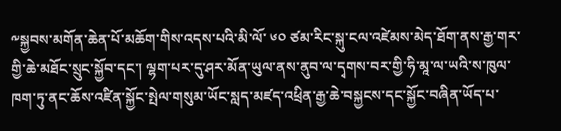༸སྐྱབས་མགོན་ཆེན་པོ་མཆོག་གིས་འདས་པའི་མི་ལོ་ ༦༠ ཙམ་རིང་སྐུ་ངལ་འཛེམས་མེད་ཐོག་ནས་རྒྱ་གར་གྱི་ཆེ་མཐོང་སྲུང་སྐྱོབ་དང་། ལྷག་པར་དུ་ཤར་མོན་ཡུལ་ནས་ནུབ་ལ་དྭགས་བར་གྱི་ཧི་མཱ་ལ་ཡའི་ས་ཁུལ་ཁག་ཏུ་ནང་ཆོས་འཛིན་སྐྱོང་སྤེལ་གསུམ་ཡོང་སླད་མཛད་འཕྲིན་རྒྱ་ཆེ་བསྐྱངས་དང་སྐྱོང་བཞིན་ཡོད་པ་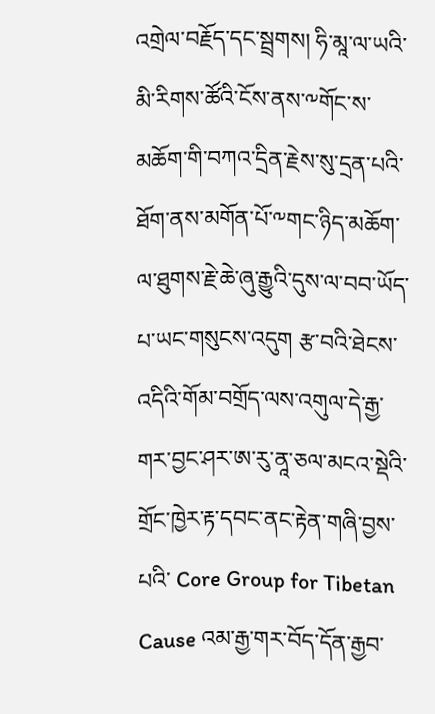འགྲེལ་བརྗོད་དང་སྦྲགས། ཧི་མཱ་ལ་ཡའི་མི་རིགས་ཚོའི་ངོས་ནས་༸གོང་ས་མཆོག་གི་བཀའ་དྲིན་རྗེས་སུ་དྲན་པའི་ཐོག་ནས་མགོན་པོ་༸གང་ཉིད་མཆོག་ལ་ཐུགས་རྗེ་ཆེ་ཞུ་རྒྱུའི་དུས་ལ་བབ་ཡོད་པ་ཡང་གསུངས་འདུག རྩ་བའི་ཐེངས་འདིའི་གོམ་བགྲོད་ལས་འགུལ་དེ་རྒྱ་གར་བྱང་ཤར་ཨ་རུ་ནཱ་ཅལ་མངའ་སྡེའི་གྲོང་ཁྱེར་རྟ་དབང་ནང་རྟེན་གཞི་བྱས་པའི་ Core Group for Tibetan Cause འམ་རྒྱ་གར་བོད་དོན་རྒྱབ་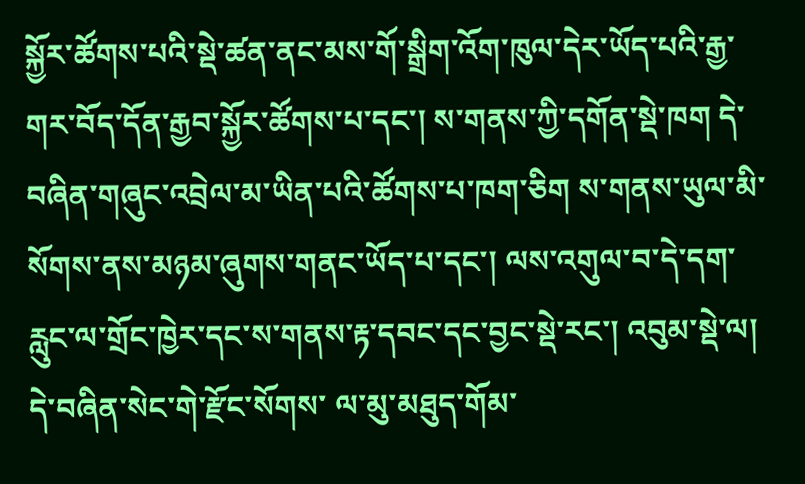སྐྱོར་ཚོགས་པའི་སྡེ་ཚན་ནང་མས་གོ་སྒྲིག་འོག་ཁུལ་དེར་ཡོད་པའི་རྒྱ་གར་བོད་དོན་རྒྱབ་སྐྱོར་ཚོགས་པ་དང་། ས་གནས་ཀྱི་དགོན་སྡེ་ཁག དེ་བཞིན་གཞུང་འབྲེལ་མ་ཡིན་པའི་ཚོགས་པ་ཁག་ཅིག ས་གནས་ཡུལ་མི་སོགས་ནས་མཉམ་ཞུགས་གནང་ཡོད་པ་དང་། ལས་འགུལ་བ་དེ་དག་རླུང་ལ་གྲོང་ཁྱེར་དང་ས་གནས་རྟ་དབང་དང་བྱང་སྡེ་རང་། འབུམ་སྡེ་ལ། དེ་བཞིན་སེང་གེ་རྫོང་སོགས་ ལ་མུ་མཐུད་གོམ་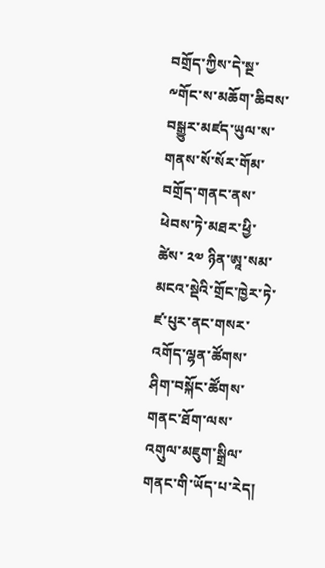བགྲོད་ཀྱིས་དེ་སྔ་༸གོང་ས་མཆོག་ཆིབས་བསྒྱུར་མཛད་ཡུལ་ས་གནས་སོ་སོར་གོམ་བགྲོད་གནང་ནས་ཕེབས་ཏེ་མཐར་ཕྱི་ཚེས་ ༢༧ ཉིན་ཨཱ་སམ་མངའ་སྡེའི་གྲོང་ཁྱེར་ཏེ་ཛ་པུར་ནང་གསར་འགོད་ལྷན་ཚོགས་ཤིག་བསྐོང་ཚོགས་གནང་ཐོག་ལས་འགུལ་མཇུག་སྒྲིལ་གནང་གི་ཡོད་པ་རེད།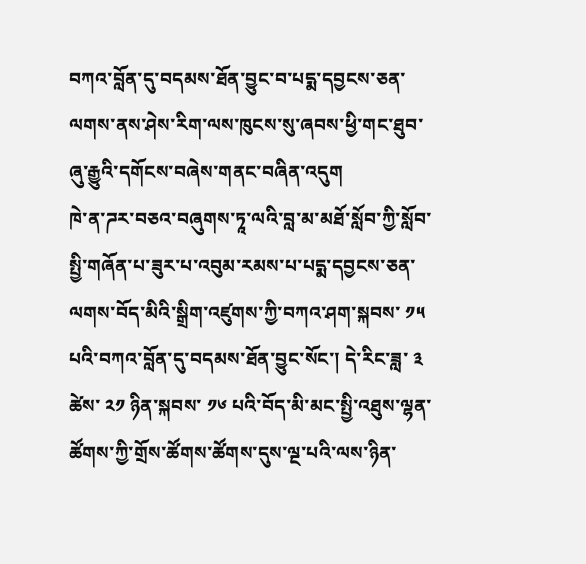བཀའ་བློན་དུ་བདམས་ཐོན་བྱུང་བ་པདྨ་དབྱངས་ཅན་ལགས་ནས་ཤེས་རིག་ལས་ཁུངས་སུ་ཞབས་ཕྱི་གང་ཐུབ་ཞུ་རྒྱུའི་དགོངས་བཞེས་གནང་བཞིན་འདུག
ཁེ་ན་ཌར་བཅའ་བཞུགས་ཏཱ་ལའི་བླ་མ་མཐོ་སློབ་ཀྱི་སློབ་སྤྱི་གཞོན་པ་ཟུར་པ་འབུམ་རམས་པ་པདྨ་དབྱངས་ཅན་ལགས་བོད་མིའི་སྒྲིག་འཛུགས་ཀྱི་བཀའ་ཤག་སྐབས་ ༡༥ པའི་བཀའ་བློན་དུ་བདམས་ཐོན་བྱུང་སོང་། དེ་རིང་ཟླ་ ༣ ཚེས་ ༢༡ ཉིན་སྐབས་ ༡༦ པའི་བོད་མི་མང་སྤྱི་འཐུས་ལྷན་ཚོགས་ཀྱི་གྲོས་ཚོགས་ཚོགས་དུས་ལྔ་པའི་ལས་ཉིན་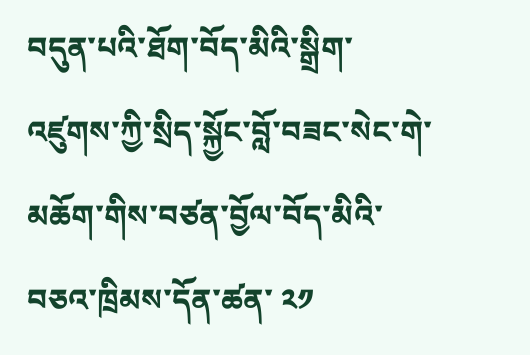བདུན་པའི་ཐོག་བོད་མིའི་སྒྲིག་འཛུགས་ཀྱི་སྲིད་སྐྱོང་བློ་བཟང་སེང་གེ་མཆོག་གིས་བཙན་བྱོལ་བོད་མིའི་བཅའ་ཁྲིམས་དོན་ཚན་ ༢༡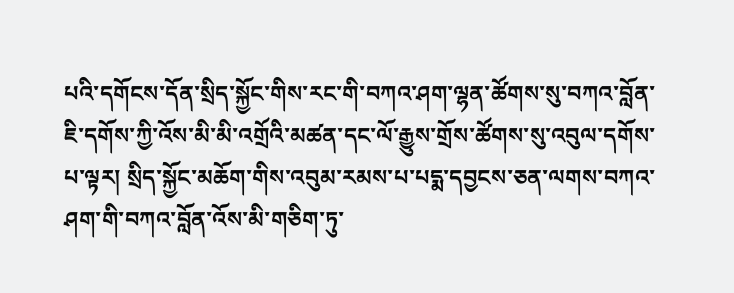པའི་དགོངས་དོན་སྲིད་སྐྱོང་གིས་རང་གི་བཀའ་ཤག་ལྷན་ཚོགས་སུ་བཀའ་བློན་ཇི་དགོས་ཀྱི་འོས་མི་མི་འགྲོའི་མཚན་དང་ལོ་རྒྱུས་གྲོས་ཚོགས་སུ་འབུལ་དགོས་པ་ལྟར། སྲིད་སྐྱོང་མཆོག་གིས་འབུམ་རམས་པ་པདྨ་དབྱངས་ཅན་ལགས་བཀའ་ཤག་གི་བཀའ་བློན་འོས་མི་གཅིག་ཏུ་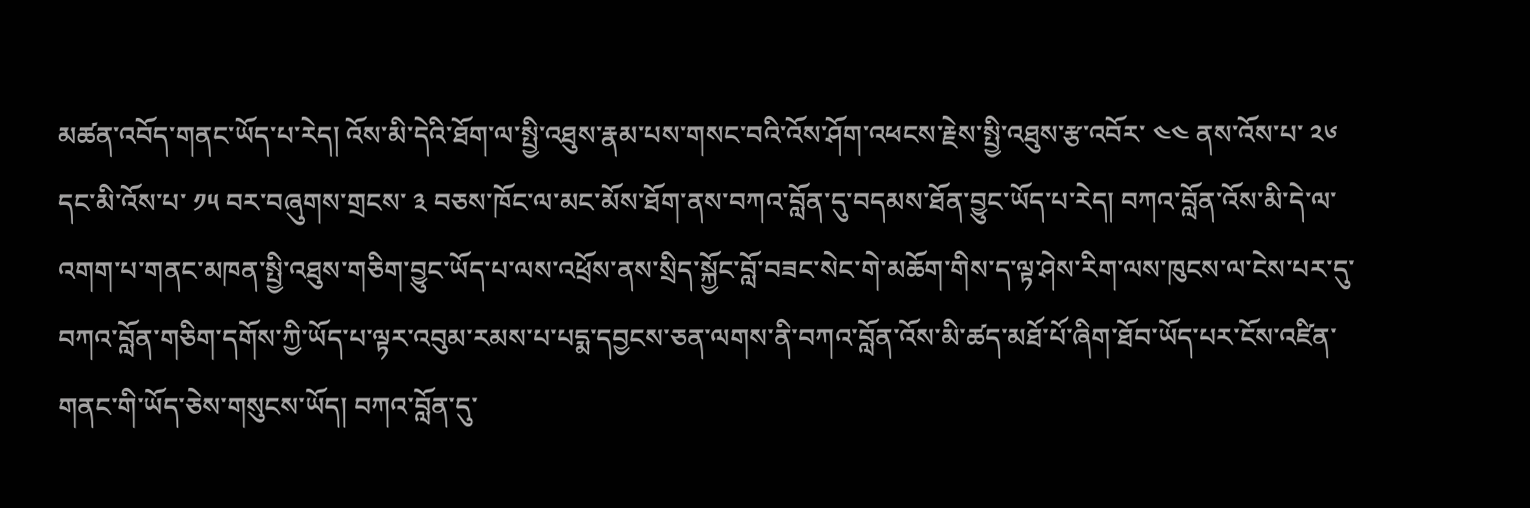མཚན་འབོད་གནང་ཡོད་པ་རེད། འོས་མི་དེའི་ཐོག་ལ་སྤྱི་འཐུས་རྣམ་པས་གསང་བའི་འོས་ཤོག་འཕངས་རྗེས་སྤྱི་འཐུས་རྩ་འབོར་ ༤༤ ནས་འོས་པ་ ༢༦ དང་མི་འོས་པ་ ༡༥ བར་བཞུགས་གྲངས་ ༣ བཅས་ཁོང་ལ་མང་མོས་ཐོག་ནས་བཀའ་བློན་དུ་བདམས་ཐོན་བྱུང་ཡོད་པ་རེད། བཀའ་བློན་འོས་མི་དེ་ལ་འགག་པ་གནང་མཁན་སྤྱི་འཐུས་གཅིག་བྱུང་ཡོད་པ་ལས་འཕྲོས་ནས་སྲིད་སྐྱོང་བློ་བཟང་སེང་གེ་མཆོག་གིས་ད་ལྟ་ཤེས་རིག་ལས་ཁུངས་ལ་ངེས་པར་དུ་བཀའ་བློན་གཅིག་དགོས་ཀྱི་ཡོད་པ་ལྟར་འབུམ་རམས་པ་པདྨ་དབྱངས་ཅན་ལགས་ནི་བཀའ་བློན་འོས་མི་ཚད་མཐོ་པོ་ཞིག་ཐོབ་ཡོད་པར་ངོས་འཛིན་གནང་གི་ཡོད་ཅེས་གསུངས་ཡོད། བཀའ་བློན་དུ་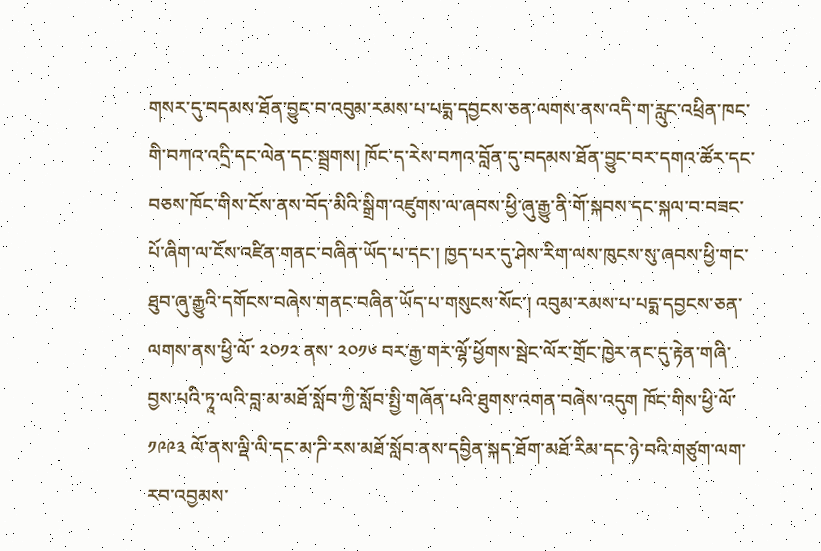གསར་དུ་བདམས་ཐོན་བྱུང་བ་འབུམ་རམས་པ་པདྨ་དབྱངས་ཅན་ལགས་ནས་འདི་ག་རླུང་འཕྲིན་ཁང་གི་བཀའ་འདྲི་དང་ལེན་དང་སྦྲགས། ཁོང་ད་རེས་བཀའ་བློན་དུ་བདམས་ཐོན་བྱུང་བར་དགའ་ཚོར་དང་བཅས་ཁོང་གིས་ངོས་ནས་བོད་མིའི་སྒྲིག་འཛུགས་ལ་ཞབས་ཕྱི་ཞུ་རྒྱུ་ནི་གོ་སྐབས་དང་སྐལ་བ་བཟང་པོ་ཞིག་ལ་ངོས་འཛིན་གནང་བཞིན་ཡོད་པ་དང་། ཁྱད་པར་དུ་ཤེས་རིག་ལས་ཁུངས་སུ་ཞབས་ཕྱི་གང་ཐུབ་ཞུ་རྒྱུའི་དགོངས་བཞེས་གནང་བཞིན་ཡོད་པ་གསུངས་སོང་། འབུམ་རམས་པ་པདྨ་དབྱངས་ཅན་ལགས་ནས་ཕྱི་ལོ་ ༢༠༡༢ ནས་ ༢༠༡༦ བར་རྒྱ་གར་ལྷོ་ཕྱོགས་སྦེང་ལོར་གྲོང་ཁྱེར་ནང་དུ་རྟེན་གཞི་བྱས་པའི་ཏཱ་ལའི་བླ་མ་མཐོ་སློབ་ཀྱི་སློབ་སྤྱི་གཞོན་པའི་ཐུགས་འགན་བཞེས་འདུག ཁོང་གིས་ཕྱི་ལོ་ ༡༩༩༣ ལོ་ནས་ལྡི་ལི་དང་མ་ཌི་རས་མཐོ་སློབ་ནས་དབྱིན་སྐད་ཐོག་མཐོ་རིམ་དང་ཉེ་བའི་གཙུག་ལག་རབ་འབྱམས་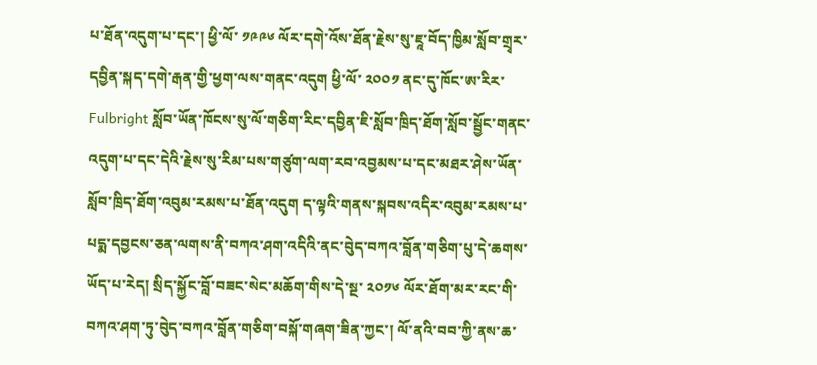པ་ཐོན་འདུག་པ་དང་། ཕྱི་ལོ་ ༡༩༩༦ ལོར་དགེ་འོས་ཐོན་རྗེས་སུ་ཇཱ་བོད་ཁྱིམ་སློབ་གྲྭར་དབྱིན་སྐད་དགེ་རྒན་གྱི་ཕྱག་ལས་གནང་འདུག ཕྱི་ལོ་ ༢༠༠༡ ནང་དུ་ཁོང་ཨ་རིར་ Fulbright སློབ་ཡོན་ཁོངས་སུ་ལོ་གཅིག་རིང་དབྱིན་ཇི་སློབ་ཁྲིད་ཐོག་སློབ་སྦྱོང་གནང་འདུག་པ་དང་དེའི་རྗེས་སུ་རིམ་པས་གཙུག་ལག་རབ་འབྱམས་པ་དང་མཐར་ཤེས་ཡོན་སློབ་ཁྲིད་ཐོག་འབུམ་རམས་པ་ཐོན་འདུག ད་ལྟའི་གནས་སྐབས་འདིར་འབུམ་རམས་པ་པདྨ་དབྱངས་ཅན་ལགས་ནི་བཀའ་ཤག་འདིའི་ནང་བེུད་བཀའ་བློན་གཅིག་པུ་དེ་ཆགས་ཡོད་པ་རེད། སྲིད་སྐྱོང་བློ་བཟང་སེང་མཆོག་གིས་དེ་སྔ་ ༢༠༡༦ ལོར་ཐོག་མར་རང་གི་བཀའ་ཤག་ཏུ་བེུད་བཀའ་བློན་གཅིག་བསྐོ་གཞག་ཟིན་ཀྱང་། ལོ་ནའི་བབ་ཀྱི་ནས་ཆ་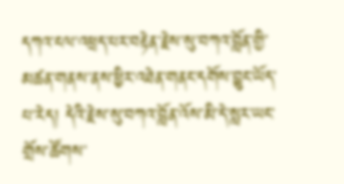དཀའ་ངལ་འཕྲད་པར་བརྟེན་རྗེས་སུ་བཀའ་བློན་གྱི་མཚན་གནས་ནས་ཕྱིར་འཐེན་གནང་དགོས་བྱུང་ཡོད་པ་རེད། དེའི་རྗེས་སུ་བཀའ་བློན་འོས་མི་དེ་སླར་ཡང་གྲོས་ཚོགས་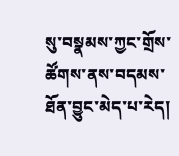སུ་བསྣམས་ཀྱང་གྲོས་ཚོགས་ནས་བདམས་ཐོན་བྱུང་མེད་པ་རེད།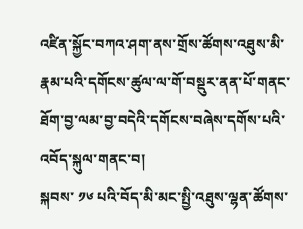འཛིན་སྐྱོང་བཀའ་ཤག་ནས་གྲོས་ཚོགས་འཐུས་མི་རྣམ་པའི་དགོངས་ཚུལ་ལ་གོ་བསྡུར་ནན་པོ་གནང་ཐོག་བྱ་ལམ་བྱ་བདེའི་དགོངས་བཞེས་དགོས་པའི་འབོད་སྐུལ་གནང་བ།
སྐབས་ ༡༦ པའི་བོད་མི་མང་སྤྱི་འཐུས་ལྷན་ཚོགས་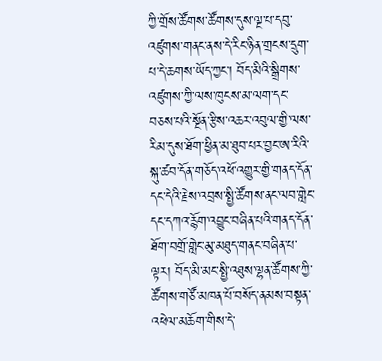ཀྱི་གྲོས་ཚོགས་ཚོགས་དུས་ལྔ་པ་དབུ་འཛུགས་གནང་ནས་དེ་རིང་ཉིན་གྲངས་དྲུག་པ་དེ་ཆགས་ཡོད་ཀྱང་། བོད་མིའི་སྒྲིགས་འཛུགས་ཀྱི་ལས་ཁུངས་མ་ལག་དང་བཅས་པའི་སྔོན་རྩིས་འཆར་འབུལ་གྱི་ལས་རིམ་དུས་ཐོག་ཕྱིན་མ་ཐུབ་པར་བྱང་ཨ་རིའི་སྐུ་ཚབ་དོན་གཅོད་འཕོ་འགྱུར་གྱི་གནད་དོན་དང་དེའི་རྗེས་འབྲས་སྤྱི་ཚོགས་ནང་ལབ་གླེང་དང་དཀའ་རྙོག་འབྱུང་བཞིན་པའི་གནད་དོན་ཐོག་བགྲོ་གླེང་མུ་མཐུད་གནང་བཞིན་པ་ལྟར། བོད་མི་མང་སྤྱི་འཐུས་ལྷན་ཚོགས་ཀྱི་ཚོགས་གཙོ་མཁན་པོ་བསོད་ནམས་བསྟན་འཕེལ་མཆོག་གིས་དེ་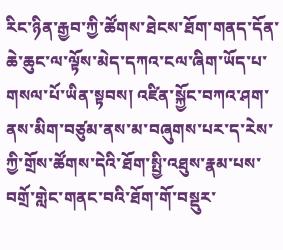རིང་ཉིན་རྒྱབ་ཀྱི་ཚོགས་ཐེངས་ཐོག་གནད་དོན་ཆེ་ཆུང་ལ་ལྟོས་མེད་དཀའ་ངལ་ཞིག་ཡོད་པ་གསལ་པོ་ཡིན་སྟབས། འཛིན་སྐྱོང་བཀའ་ཤག་ནས་མིག་བཙུམ་ནས་མ་བཞུགས་པར་ད་རེས་ཀྱི་གྲོས་ཚོགས་དེའི་ཐོག་སྤྱི་འཐུས་རྣམ་པས་བགྲོ་གླེང་གནང་བའི་ཐོག་གོ་བསྡུར་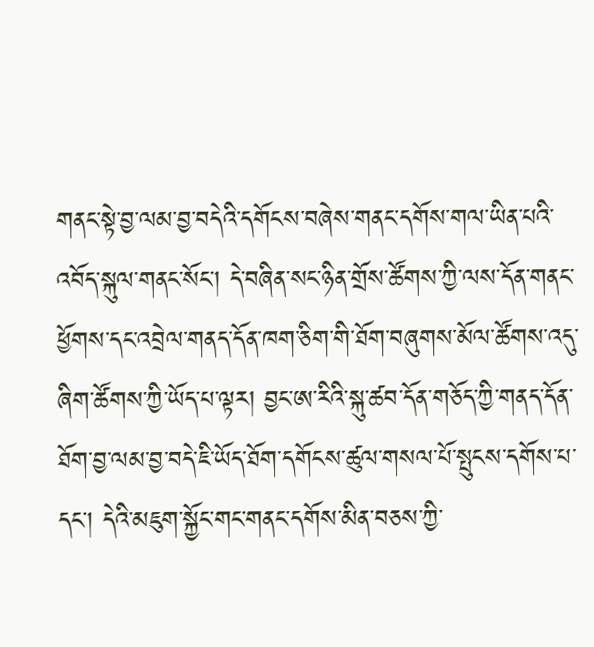གནང་སྟེ་བྱ་ལམ་བྱ་བདེའི་དགོངས་བཞེས་གནང་དགོས་གལ་ཡིན་པའི་འབོད་སྐུལ་གནང་སོང་། དེ་བཞིན་སང་ཉིན་གྲོས་ཚོགས་ཀྱི་ལས་དོན་གནང་ཕྱོགས་དང་འབྲེལ་གནད་དོན་ཁག་ཅིག་གི་ཐོག་བཞུགས་མོལ་ཚོགས་འདུ་ཞིག་ཚོགས་ཀྱི་ཡོད་པ་ལྟར། བྱང་ཨ་རིའི་སྐུ་ཚབ་དོན་གཅོད་ཀྱི་གནད་དོན་ཐོག་བྱ་ལམ་བྱ་བདེ་ཇི་ཡོད་ཐོག་དགོངས་ཚུལ་གསལ་པོ་སྤུངས་དགོས་པ་དང་། དེའི་མཇུག་སྐྱོང་གང་གནང་དགོས་མིན་བཅས་ཀྱི་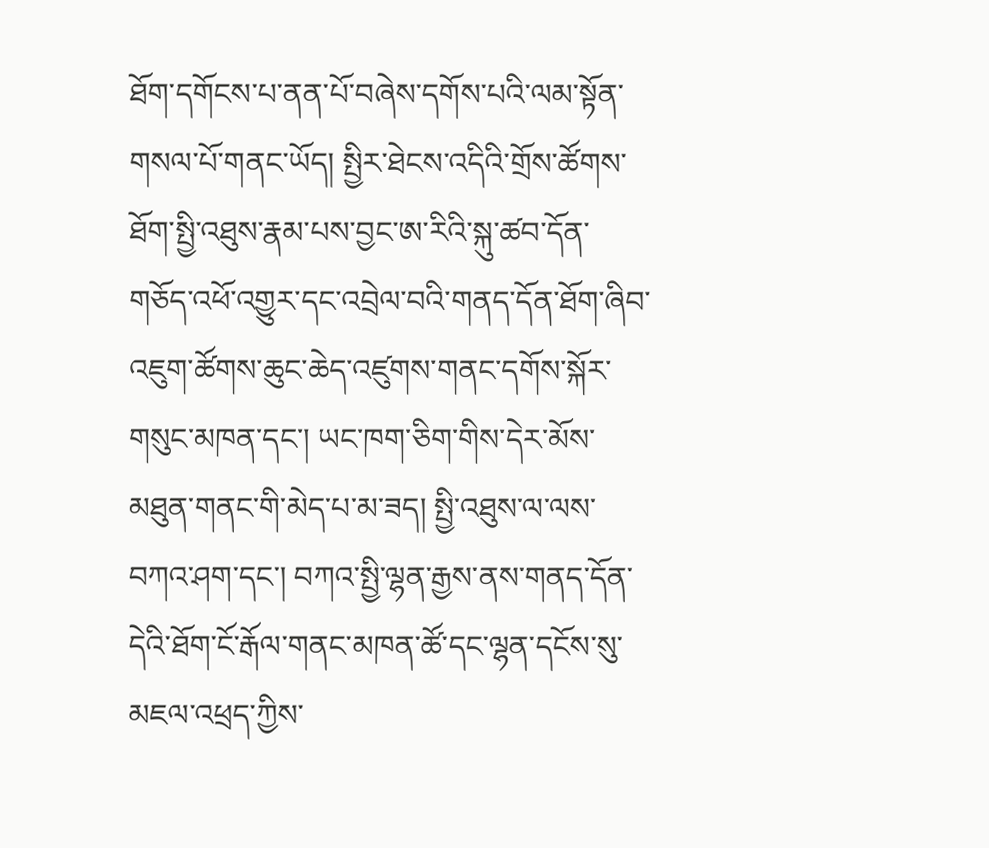ཐོག་དགོངས་པ་ནན་པོ་བཞེས་དགོས་པའི་ལམ་སྟོན་གསལ་པོ་གནང་ཡོད། སྤྱིར་ཐེངས་འདིའི་གྲོས་ཚོགས་ཐོག་སྤྱི་འཐུས་རྣམ་པས་བྱང་ཨ་རིའི་སྐུ་ཚབ་དོན་གཅོད་འཕོ་འགྱུར་དང་འབྲེལ་བའི་གནད་དོན་ཐོག་ཞིབ་འཇུག་ཚོགས་ཆུང་ཆེད་འཛུགས་གནང་དགོས་སྐོར་གསུང་མཁན་དང་། ཡང་ཁག་ཅིག་གིས་དེར་མོས་མཐུན་གནང་གི་མེད་པ་མ་ཟད། སྤྱི་འཐུས་ལ་ལས་བཀའ་ཤག་དང་། བཀའ་སྤྱི་ལྷན་རྒྱས་ནས་གནད་དོན་དེའི་ཐོག་ངོ་རྒོལ་གནང་མཁན་ཚོ་དང་ལྷན་དངོས་སུ་མཇལ་འཕྲད་ཀྱིས་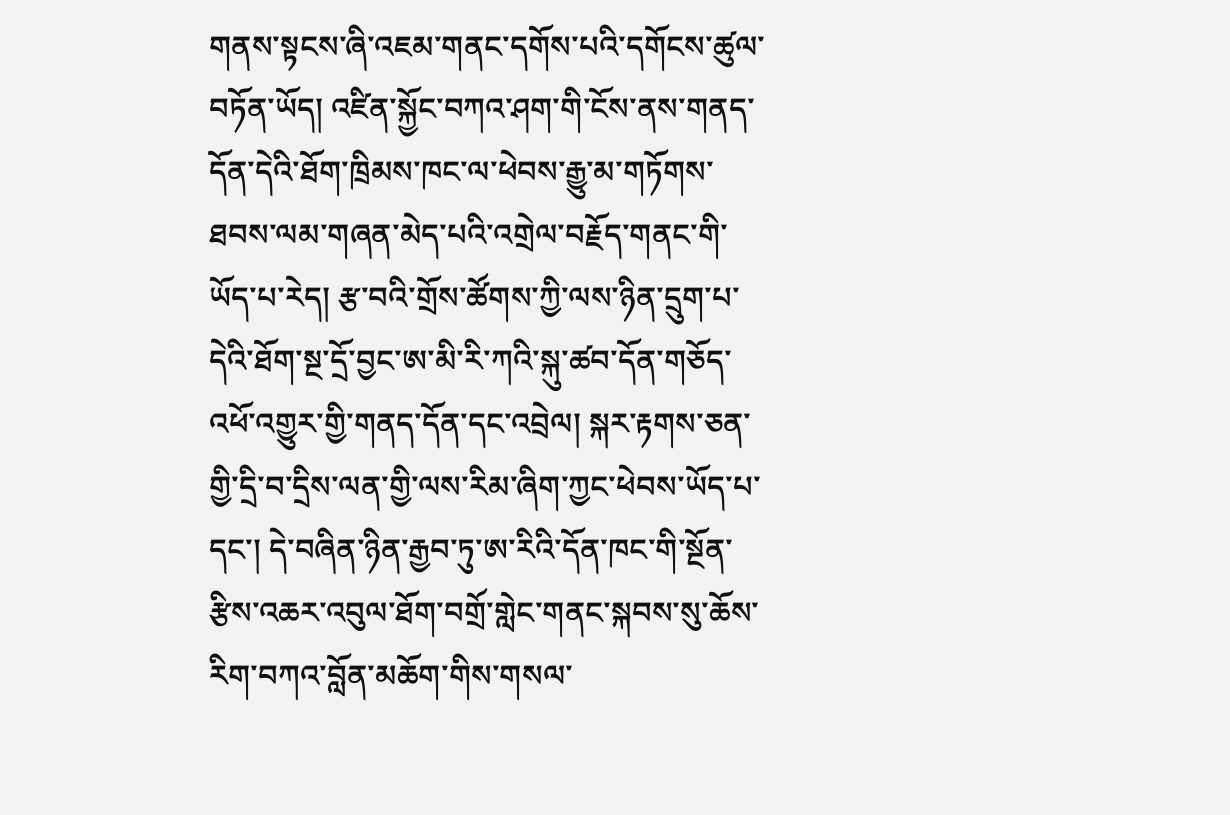གནས་སྟངས་ཞི་འཇམ་གནང་དགོས་པའི་དགོངས་ཚུལ་བཏོན་ཡོད། འཛིན་སྐྱོང་བཀའ་ཤག་གི་ངོས་ནས་གནད་དོན་དེའི་ཐོག་ཁྲིམས་ཁང་ལ་ཕེབས་རྒྱུ་མ་གཏོགས་ཐབས་ལམ་གཞན་མེད་པའི་འགྲེལ་བརྗོད་གནང་གི་ཡོད་པ་རེད། རྩ་བའི་གྲོས་ཚོགས་ཀྱི་ལས་ཉིན་དྲུག་པ་དེའི་ཐོག་སྔ་དྲོ་བྱང་ཨ་མི་རི་ཀའི་སྐུ་ཚབ་དོན་གཅོད་འཕོ་འགྱུར་གྱི་གནད་དོན་དང་འབྲེལ། སྐར་རྟགས་ཅན་གྱི་དྲི་བ་དྲིས་ལན་གྱི་ལས་རིམ་ཞིག་ཀྱང་ཕེབས་ཡོད་པ་དང་། དེ་བཞིན་ཉིན་རྒྱབ་ཏུ་ཨ་རིའི་དོན་ཁང་གི་སྔོན་རྩིས་འཆར་འབུལ་ཐོག་བགྲོ་གླེང་གནང་སྐབས་སུ་ཆོས་རིག་བཀའ་བློན་མཆོག་གིས་གསལ་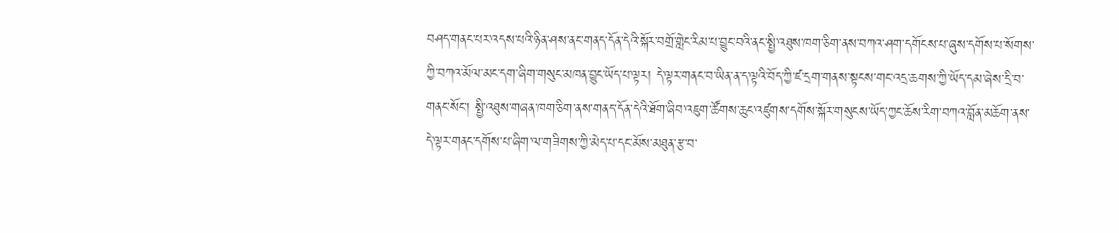བཤད་གནང་པར་འདས་པའི་ཉིན་ཤས་ནང་གནད་དོན་དེའི་སྐོར་བགྲོ་གླེང་རིམ་པ་བྱུང་བའི་ནང་སྤྱི་འཐུས་ཁག་ཅིག་ནས་བཀའ་ཤག་དགོངས་པ་ཞུས་དགོས་པ་སོགས་ཀྱི་བཀའ་མོལ་མང་དག་ཞིག་གསུང་མཁན་བྱུང་ཡོད་པ་ལྟར། དེ་ལྟར་གནང་བ་ཡིན་ན་ད་ལྟའི་བོད་ཀྱི་ཛ་དྲག་གནས་སྟངས་གང་འདྲ་ཆགས་ཀྱི་ཡོད་དམ་ཞེས་དྲི་བ་གནང་སོང་། སྤྱི་འཐུས་གཞན་ཁག་ཅིག་ནས་གནད་དོན་དེའི་ཐོག་ཞིབ་འཇུག་ཚོགས་ཆུང་འཛུགས་དགོས་སྐོར་གསུངས་ཡོད་ཀྱང་ཆོས་རིག་བཀའ་བློན་མཆོག་ནས་དེ་ལྟར་གནང་དགོས་པ་ཞིག་ལ་གཟིགས་ཀྱི་མེད་པ་དང་མོས་མཐུན་རྩ་བ་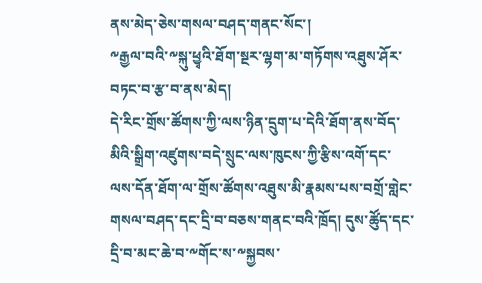ནས་མེད་ཅེས་གསལ་བཤད་གནང་སོང་།
༸རྒྱལ་བའི་༸སྐུ་ཕྱྭའི་ཐོག་སྔར་ལྷག་མ་གཏོགས་འཐུས་ཤོར་བཏང་བ་རྩ་བ་ནས་མེད།
དེ་རིང་གྲོས་ཚོགས་ཀྱི་ལས་ཉིན་དྲུག་པ་དེའི་ཐོག་ནས་བོད་མིའི་སྒྲིག་འཛུགས་བདེ་སྲུང་ལས་ཁུངས་ཀྱི་རྩིས་འགོ་དང་ལས་དོན་ཐོག་ལ་གྲོས་ཚོགས་འཐུས་མི་རྣམས་པས་བགྲོ་གླེང་གསལ་བཤད་དང་དྲི་བ་བཅས་གནང་བའི་ཁྲོད། དུས་ཚོུད་དང་དྲི་བ་མང་ཆེ་བ་༸གོང་ས་༸སྐྱབས་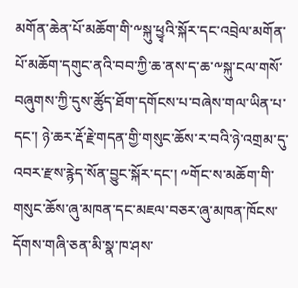མགོན་ཆེན་པོ་མཆོག་གི་༸སྐུ་ཕྱྭའི་སྐོར་དང་འབྲེལ་མགོན་པོ་མཆོག་དགུང་ནའི་བབ་ཀྱི་ཆ་ནས་ད་ཆ་༸སྐུ་ངལ་གསོ་བཞུགས་ཀྱི་དུས་ཚོུད་ཐོག་དགོངས་པ་བཞེས་གལ་ཡིན་པ་དང་། ཉེ་ཆར་རྡོ་རྗེ་གདན་གྱི་གསུང་ཆོས་ར་བའི་ཉེ་འགྲམ་དུ་འབར་རྫས་རྙེད་སོན་བྱུང་སྐོར་དང་། ༸གོང་ས་མཆོག་གི་གསུང་ཆོས་ཞུ་མཁན་དང་མཇལ་བཅར་ཞུ་མཁན་ཁོངས་དོགས་གཞི་ཅན་མི་སྣ་ཁ་ཤས་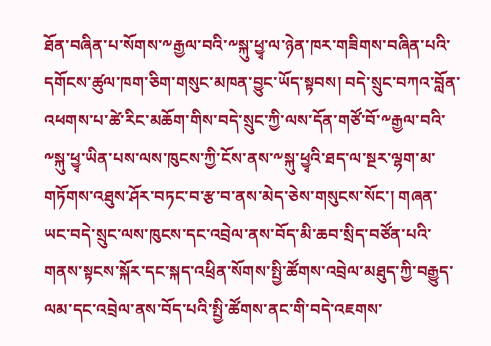ཐོན་བཞིན་པ་སོགས་༸རྒྱལ་བའི་༸སྐུ་ཕྱྭ་ལ་ཉེན་ཁར་གཟིགས་བཞིན་པའི་དགོངས་ཚུལ་ཁག་ཅིག་གསུང་མཁན་བྱུང་ཡོད་སྟབས། བདེ་སྲུང་བཀའ་བློན་འཕགས་པ་ཚེ་རིང་མཆོག་གིས་བདེ་སྲུང་ཀྱི་ལས་དོན་གཙོ་བོ་༸རྒྱལ་བའི་༸སྐུ་ཕྱྭ་ཡིན་པས་ལས་ཁུངས་ཀྱི་ངོས་ནས་༸སྐུ་ཕྱྭའི་ཐད་ལ་སྔར་ལྷག་མ་གཏོགས་འཐུས་ཤོར་བཏང་བ་རྩ་བ་ནས་མེད་ཅེས་གསུངས་སོང་། གཞན་ཡང་བདེ་སྲུང་ལས་ཁུངས་དང་འབྲེལ་ནས་བོད་མི་ཆབ་སྲིད་བཙོན་པའི་གནས་སྟངས་སྐོར་དང་སྐད་འཕྲིན་སོགས་སྤྱི་ཚོགས་འབྲེལ་མཐུད་ཀྱི་བརྒྱུད་ལམ་དང་འབྲེལ་ནས་བོད་པའི་སྤྱི་ཚོགས་ནང་གི་བདེ་འཇགས་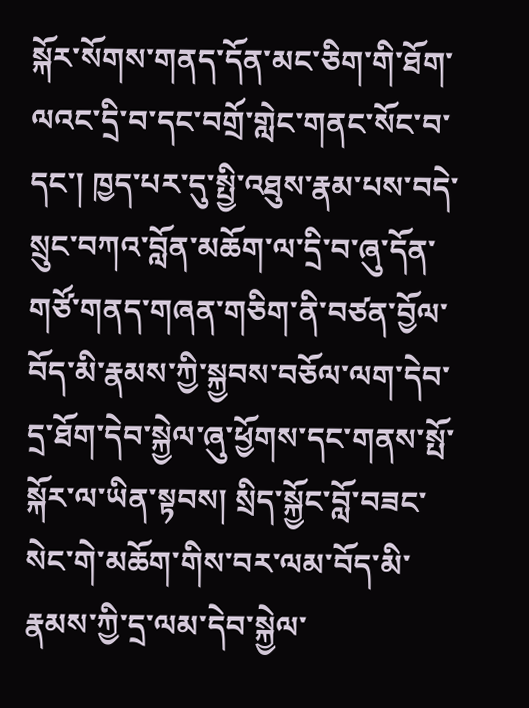སྐོར་སོགས་གནད་དོན་མང་ཅིག་གི་ཐོག་ལའང་དྲི་བ་དང་བགྲོ་གླེང་གནང་སོང་བ་དང་། ཁྱད་པར་དུ་སྤྱི་འཐུས་རྣམ་པས་བདེ་སྲུང་བཀའ་བློན་མཆོག་ལ་དྲི་བ་ཞུ་དོན་གཙོ་གནད་གཞན་གཅིག་ནི་བཙན་བྱོལ་བོད་མི་རྣམས་ཀྱི་སྐྱབས་བཅོལ་ལག་དེབ་དྲ་ཐོག་དེབ་སྐྱེལ་ཞུ་ཕྱོགས་དང་གནས་སྤོ་སྐོར་ལ་ཡིན་སྟབས། སྲིད་སྐྱོང་བློ་བཟང་སེང་གེ་མཆོག་གིས་བར་ལམ་བོད་མི་རྣམས་ཀྱི་དྲ་ལམ་དེབ་སྐྱེལ་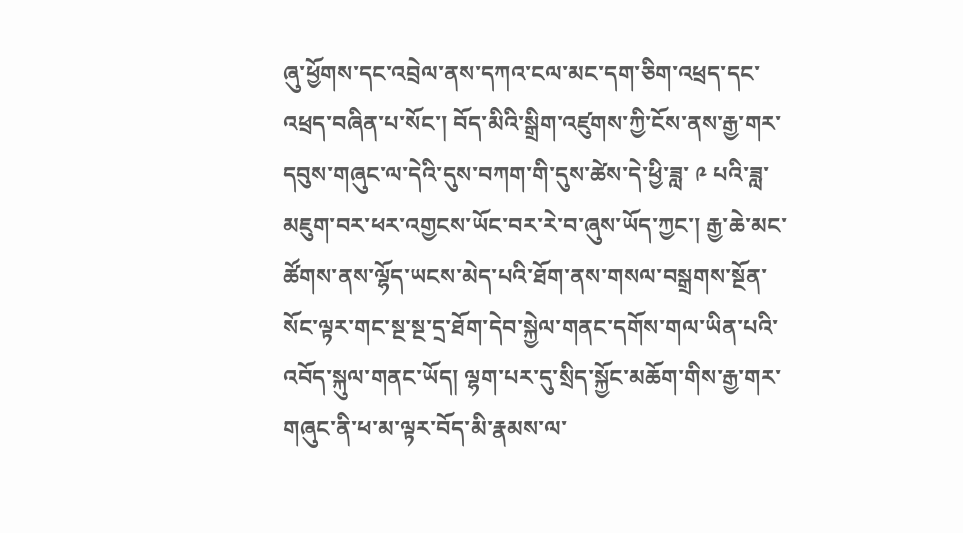ཞུ་ཕྱོགས་དང་འབྲེལ་ནས་དཀའ་ངལ་མང་དག་ཅིག་འཕྲད་དང་འཕྲད་བཞིན་པ་སོང་། བོད་མིའི་སྒྲིག་འཛུགས་ཀྱི་ངོས་ནས་རྒྱ་གར་དབུས་གཞུང་ལ་དེའི་དུས་བཀག་གི་དུས་ཚེས་དེ་ཕྱི་ཟླ་ ༩ པའི་ཟླ་མཇུག་བར་ཕར་འགྱངས་ཡོང་བར་རེ་བ་ཞུས་ཡོད་ཀྱང་། རྒྱ་ཆེ་མང་ཚོགས་ནས་ལྷོད་ཡངས་མེད་པའི་ཐོག་ནས་གསལ་བསྒྲགས་སྔོན་སོང་ལྟར་གང་སྔ་སྔ་དྲ་ཐོག་དེབ་སྐྱེལ་གནང་དགོས་གལ་ཡིན་པའི་འབོད་སྐུལ་གནང་ཡོད། ལྷག་པར་དུ་སྲིད་སྐྱོང་མཆོག་གིས་རྒྱ་གར་གཞུང་ནི་ཕ་མ་ལྟར་བོད་མི་རྣམས་ལ་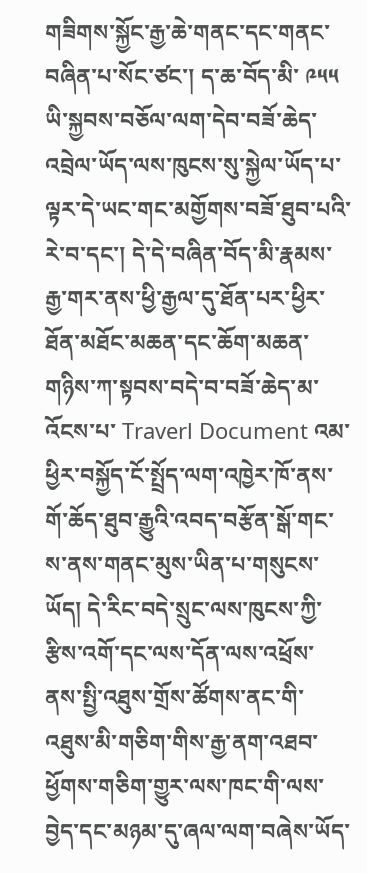གཟིགས་སྐྱོང་རྒྱ་ཆེ་གནང་དང་གནང་བཞིན་པ་སོང་ཙང་། ད་ཆ་བོད་མི་ ༩༥༥ ཡི་སྐྱབས་བཅོལ་ལག་དེབ་བཟོ་ཆེད་འབྲེལ་ཡོད་ལས་ཁུངས་སུ་སྐྱེལ་ཡོད་པ་ལྟར་དེ་ཡང་གང་མགྱོགས་བཟོ་ཐུབ་པའི་རེ་བ་དང་། དེ་དེ་བཞིན་བོད་མི་རྣམས་རྒྱ་གར་ནས་ཕྱི་རྒྱལ་དུ་ཐོན་པར་ཕྱིར་ཐོན་མཐོང་མཆན་དང་ཆོག་མཆན་གཉིས་ཀ་སྟབས་བདེ་བ་བཟོ་ཆེད་མ་འོངས་པ་ Traverl Document འམ་ཕྱིར་བསྐྱོད་ངོ་སྤྲོད་ལག་འཁྱེར་ཁོ་ནས་གོ་ཆོད་ཐུབ་རྒྱུའི་འབད་བརྩོན་སྒོ་གང་ས་ནས་གནང་མུས་ཡིན་པ་གསུངས་ཡོད། དེ་རིང་བདེ་སྲུང་ལས་ཁུངས་ཀྱི་རྩིས་འགོ་དང་ལས་དོན་ལས་འཕྲོས་ནས་སྤྱི་འཐུས་གྲོས་ཚོགས་ནང་གི་འཐུས་མི་གཅིག་གིས་རྒྱ་ནག་འཐབ་ཕྱོགས་གཅིག་གྱུར་ལས་ཁང་གི་ལས་བྱེད་དང་མཉམ་དུ་ཞལ་ལག་བཞེས་ཡོད་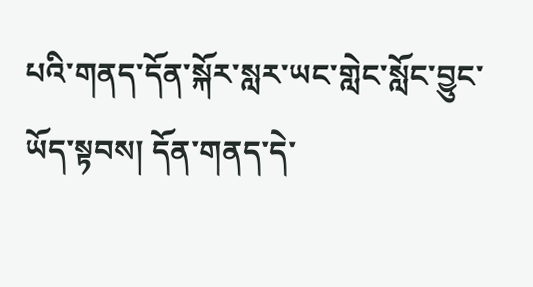པའི་གནད་དོན་སྐོར་སླར་ཡང་གླེང་སློང་བྱུང་ཡོད་སྟབས། དོན་གནད་དེ་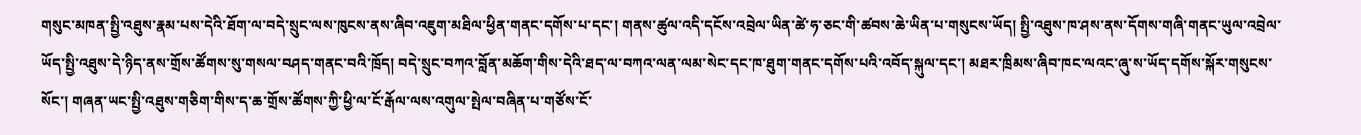གསུང་མཁན་སྤྱི་འཐུས་རྣམ་པས་དེའི་ཐོག་ལ་བདེ་སྲུང་ལས་ཁུངས་ནས་ཞིབ་འཇུག་མཐིལ་ཕྱིན་གནང་དགོས་པ་དང་། གནས་ཚུལ་འདི་དངོས་འབྲེལ་ཡིན་ཚེ་ཧ་ཅང་གི་ཚབས་ཆེ་ཡིན་པ་གསུངས་ཡོད། སྤྱི་འཐུས་ཁ་ཤས་ནས་དོགས་གཞི་གནང་ཡུལ་འབྲེལ་ཡོད་སྤྱི་འཐུས་དེ་ཉིད་ནས་གྲོས་ཚོགས་སུ་གསལ་བཤད་གནང་བའི་ཁྲོད། བདེ་སྲུང་བཀའ་བློན་མཆོག་གིས་དེའི་ཐད་ལ་བཀའ་ལན་ལམ་སེང་དང་ཁ་ཐུག་གནང་དགོས་པའི་འབོད་སྐུལ་དང་། མཐར་ཁྲིམས་ཞིབ་ཁང་ལའང་ཞུ་ས་ཡོད་དགོས་སྐོར་གསུངས་སོང་། གཞན་ཡང་སྤྱི་འཐུས་གཅིག་གིས་ད་ཆ་གྲོས་ཚོགས་ཀྱི་ཕྱི་ལ་ངོ་རྒོལ་ལས་འགུལ་སྤེལ་བཞིན་པ་གཙོས་ངོ་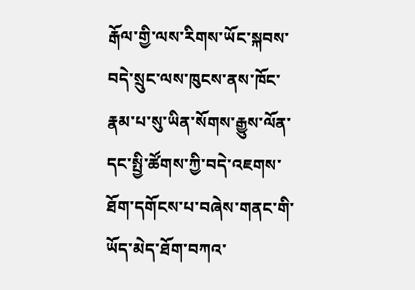རྒོལ་གྱི་ལས་རིགས་ཡོང་སྐབས་བདེ་སྲུང་ལས་ཁུངས་ནས་ཁོང་རྣམ་པ་སུ་ཡིན་སོགས་རྒྱུས་ལོན་དང་སྤྱི་ཚོགས་ཀྱི་བདེ་འཇགས་ཐོག་དགོངས་པ་བཞེས་གནང་གི་ཡོད་མེད་ཐོག་བཀའ་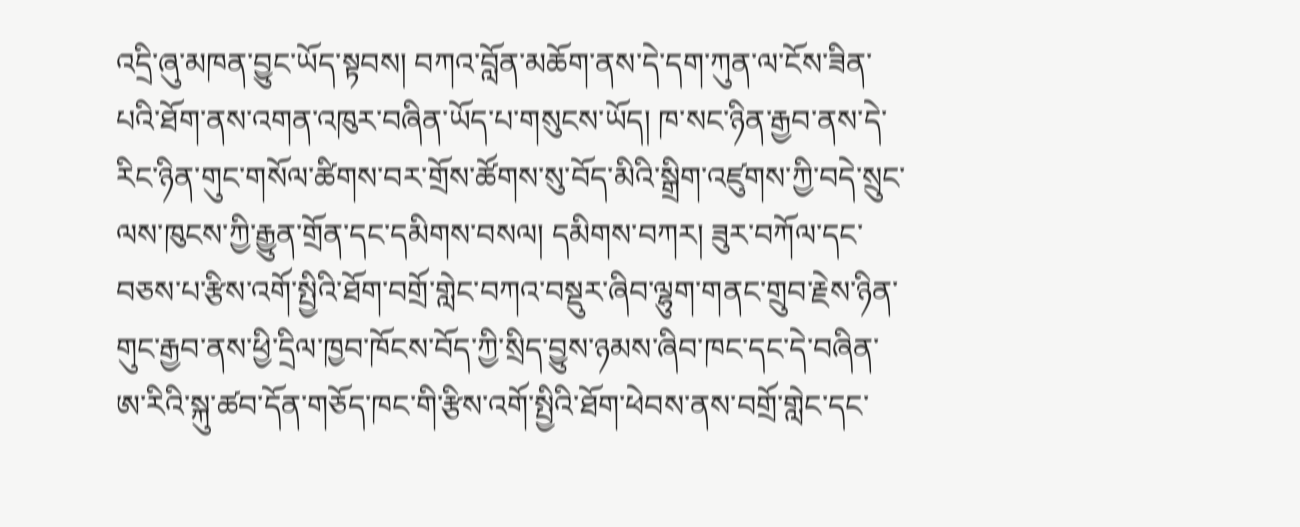འདྲི་ཞུ་མཁན་བྱུང་ཡོད་སྟབས། བཀའ་བློན་མཆོག་ནས་དེ་དག་ཀུན་ལ་ངོས་ཟིན་པའི་ཐོག་ནས་འགན་འཁུར་བཞིན་ཡོད་པ་གསུངས་ཡོད། ཁ་སང་ཉིན་རྒྱབ་ནས་དེ་རིང་ཉིན་གུང་གསོལ་ཚིགས་བར་གྲོས་ཚོགས་སུ་བོད་མིའི་སྒྲིག་འཛུགས་ཀྱི་བདེ་སྲུང་ལས་ཁུངས་ཀྱི་རྒྱུན་གྲོན་དང་དམིགས་བསལ། དམིགས་བཀར། ཟུར་བཀོལ་དང་བཅས་པ་རྩིས་འགོ་སྤྱིའི་ཐོག་བགྲོ་གླེང་བཀའ་བསྡུར་ཞིབ་ལྷུག་གནང་གྲུབ་རྗེས་ཉིན་གུང་རྒྱབ་ནས་ཕྱི་དྲིལ་ཁྱབ་ཁོངས་བོད་ཀྱི་སྲིད་བྱུས་ཉམས་ཞིབ་ཁང་དང་དེ་བཞིན་ཨ་རིའི་སྐུ་ཚབ་དོན་གཅོད་ཁང་གི་རྩིས་འགོ་སྤྱིའི་ཐོག་ཕེབས་ནས་བགྲོ་གླེང་དང་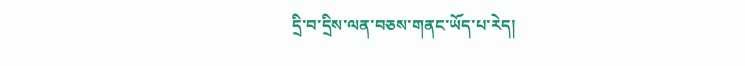དྲི་བ་དྲིས་ལན་བཅས་གནང་ཡོད་པ་རེད།